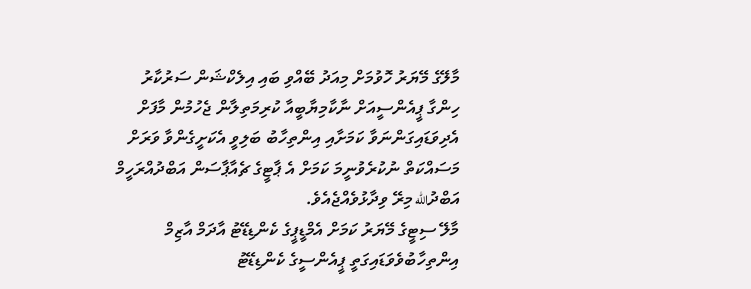މާލޭގެ މޭޔަރު ހޮވުމަށް މިއަދު ބޭއްވި ބައި އިލެކްޝަން ސަރުކާރު ހިންގާ ޕީއެންސީއަށް ނާކާމިޔާބީއާ ކުރިމަތިލާން ޖެހުމުން މާފަށް އެދިވަޑައިގަންނަވާ ކަމަށާއި އިންތިހާބު ބަލިވީ އެކަށީގެންވާ ވަރަށް މަސައްކަތް ނުކުރެވުނީމަ ކަމަށް އެ ޕާޓީގެ ޗެއާޕާސަން އަބްދުއްރަހީމް އަބްދުالله މިރޭ ވިދާޅުވެއްޖެއެވެ.
މާލޭ ސިޓީގެ މޭޔަރު ކަމަށް އެމްޑީޕީގެ ކެންޑިޑޭޓު އާދަމް އާޒިމް އިންތިހާބުވެވަޑައިގަތީ ޕީއެންސީގެ ކެންޑިޑޭޓު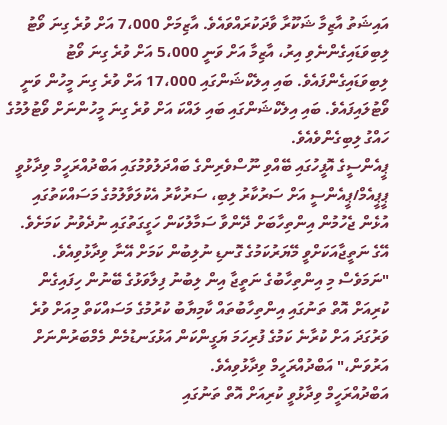އައިޝަތު އާޒިމާ ޝަކޫރާ ވާދަކުރައްވައެވެ. އާޒިމަށް 7،000 އަށް ވުރެ ގިނަ ވޯޓު ލިބިވަޑައިގެންނެވި އިރު، އާޒިމާ އަށް ވަނީ 5،000 އަށް ވުރެ ގިނަ ވޯޓު ލިބިވަޑައިގެންފައެވެ. ބައި އިލެކްޝަންގައި 17،000 އަށް ވުރެ ގިނަ މީހުން ވަނީ ވޯޓުލައިފައެވެ. ބައި އިލެކްޝަންގައި ބައި ލައްކަ އަށް ވުރެ ގިނަ މީހުންނަށް ވޯޓުލުމުގެ ހައްގު ލިބިގެންވެއެވެ.
ޕީއެންސީގެ އޮފީހުގައި ބޭއްވި ނޫސްވެރިންގެ ބައްދަލުވުމުގައި އަބްދުއްރަހީމް ވިދާޅުވީ ޕީޕީއެމް/ޕީއެންސީ އަށް ސަރުކާރު ލިބި، ސަރުކާރު އެކުލަވާލުމުގެ މަސައްކަތުގައި އުޅެން ޖެހުމުން އިންތިހާބަށް ދޭންވާ ސަމާލުކަން ހަގީގަތުގައި ނުދެވުނު ކަމަށެވެ. އޭގެ ނަތީޖާއަކަށްވީ މޭޔަރުކަމުގެ ގޮނޑި ނުލިބުން ކަމަށް އޭނާ ވިދާޅުވިއެވެ.
"ނަމަވެސް މި އިންތިހާބުގެ ނަތީޖާ އިން ލިބުނު ފިލާވަޅުގެ ބޭނުން ހިފައިގެން ކުރިއަށް އޮތް ތަނުގައި އިންތިހާބުތައް ކާމިޔާބު ކުރުމުގެ މަސައްކަތް މިއަށް ވުރެ ވަރުގަދަ އަށް ކުރާނެ ކަމުގެ ފުރިހަމަ ޔަގީންކަން އަޅުގަނޑުމެން މެމްބަރުންނަށް އަރުވަން،" އަބްދުއްރަހީމް ވިދާޅުވިއެވެ.
އަބްދުއްރަހީމް ވިދާޅުވީ ކުރިއަށް އޮތް ތަނުގައި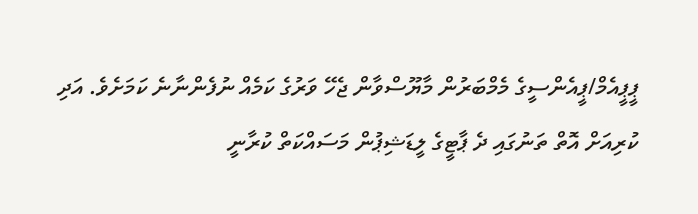ޕީޕީއެމް/ޕީއެންސީގެ މެމްބަރުން މާޔޫސްވާން ޖެހޭ ވަރުގެ ކަމެއް ނުފެންނާނެ ކަމަށެވެ. އަދި ކުރިއަށް އޮތް ތަނުގައި ދެ ޕާޓީގެ ލީޑަޝިޕުން މަސައްކަތް ކުރާނީ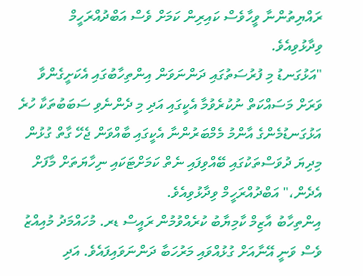ރައްޔިތުންނާ ވީހާވެސް ކައިރިން ކަމަށް ވެސް އަބްދުއްރަހީމް ވިދާޅުވިއެވެ.
"އަޅުގަނޑު މި ފުރުސަތުގައި ދަންނަވަން އިންތިހާބުގައި އެކަށީގެންވާ ވަރަށް މަސައްކަތް ނުކުރެވުމާ އެކީގައި އަދި މި ދެންނެވި ސަބަބުތަކާ ހުރެ އަޅުގަނޑުމެންގެ އާންމު މެމްބަރުންނާ އެކީގައި ބާއްވަން ޖެހޭ ގާތް ގުޅުން މިދިޔަ ދުވަސްތަކުގައި ބޭއްވިފައި ނެތް ކަމަށްޓަކައި ނިހާޔަތަށް މާފަށް އެދެން،" އަބްދުއްރަހީމް ވިދާޅުވިއެވެ.
އިންތިހާބު އާޒިމް ކާމިޔާބު ކުރެއްވުމުން ރައީސް ޑރ. މުހައްމަދު މުއިއްޒު ވެސް ވަނީ އޭނާއަށް ގުޅުއްވައި މަރުހަބާ ދަންނަވައިފައެވެ. އަދި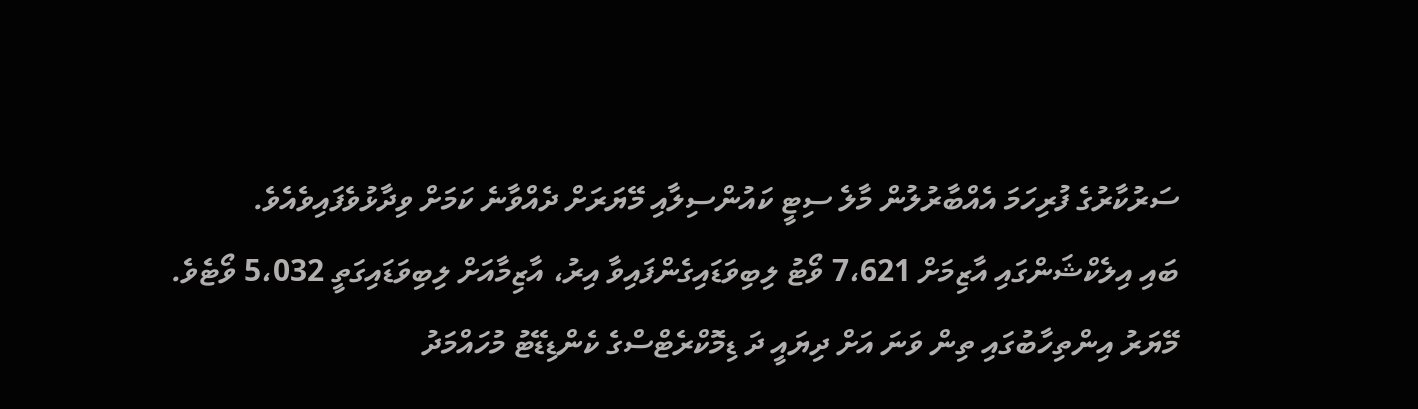ސަރުކާރުގެ ފުރިހަމަ އެއްބާރުލުން މާލެ ސިޓީ ކައުންސިލާއި މޭޔަރަށް ދެއްވާނެ ކަމަށް ވިދާޅުވެފައިވެއެވެ.
ބައި އިލެކްޝަންގައި އާޒިމަށް 7،621 ވޯޓު ލިބިވަޑައިގެންފައިވާ އިރު، އާޒިމާއަށް ލިބިވަޑައިގަތީ 5،032 ވޯޓެވެ.
މޭޔަރު އިންތިހާބުގައި ތިން ވަނަ އަށް ދިޔައީ ދަ ޑިމޮކްރެޓްސްގެ ކެންޑިޑޭޓު މުހައްމަދު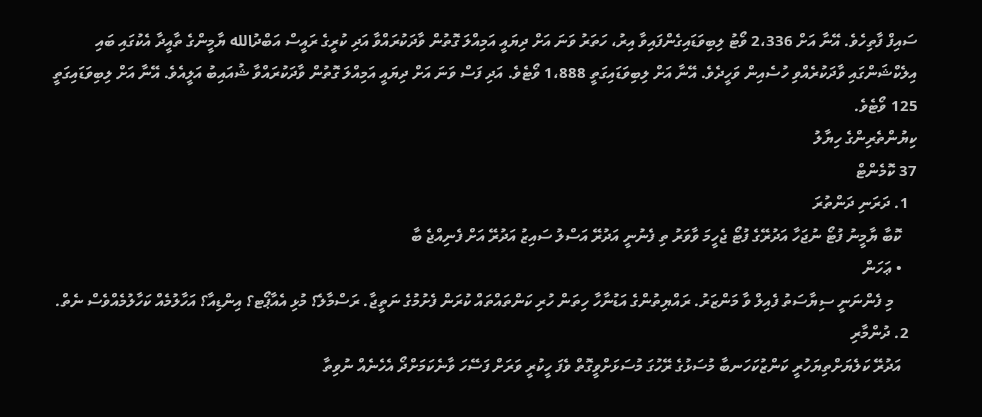ސައިފް ފާތިހެވެ. އޭނާ އަށް 2،336 ވޯޓު ލިބިވަޑައިގެންފައިވާ އިރު، ހަތަރު ވަނަ އަށް ދިޔައީ އަމިއްލަ ގޮތުން ވާދަކުރައްވާ އަދި ކުރީގެ ރައީސް އަބްދުالله ޔާމީންގެ ތާއީދާ އެކުގައި ބައި އިލެކްޝަންގައި ވާދަކުރެއްވި ހުސެއިން ވަހީދެވެ. އޭނާ އަށް ލިބިވަޑައިގަތީ 1،888 ވޯޓެވެ. އަދި ފަސް ވަނަ އަށް ދިޔައީ އަމިއްލަ ގޮތުން ވާދަކުރައްވާ ޝުއައިބު އަލީއެވެ. އޭނާ އަށް ލިބިވަޑައިގަތީ 125 ވޯޓެވެ.
ކިޔުންތެރިންގެ ހިޔާލު
37 ކޮމެންޓް
  1. ދަރަނި ދަންތުރަ
    ކޮބާ ޔާމީނު ފުޓޯ ނުޖަހާ އަދުރޭގެ ފުޓޯ ޖެހީމަ ވާވަރު ތި ފެނުނީ އަދުރޭ އަސްލު ސައިޒު އަދުރޭ އަށް ފެނިއްޖެ ބާ
    • ޢަހަން
      މި ފެންނަނީ ސިޔާސަތު ފެއިލް ވާ މަންޒަރު. ރައްޔިތުންގެ އަޑުނާހާ ހިތަން ހުރި ކަންތައްތައް ކުރަން ފެށުމުގެ ނަތީޖާ. ރަސްމާލެ؟ މުޅި އެއާޕޯޓ؟ އިންޑިއާ؟ އަހާލުމެއް ކަހާލުމެއްވެސް ނެތް.
  2. ދުންމާރި
    އަދުރޭ ކަލެޔަށްތިޔަހުރީ ކަންޒުކަހަނބާ މުސަޅުގެ ރޭހުގަ މުސަޅަށްވީގޮތް ވެފަ ހީކުރީ ވަރަށް ފަސޭހަ ވާނެކަމަށްދޯ އެހެނެއް ނުވިތާ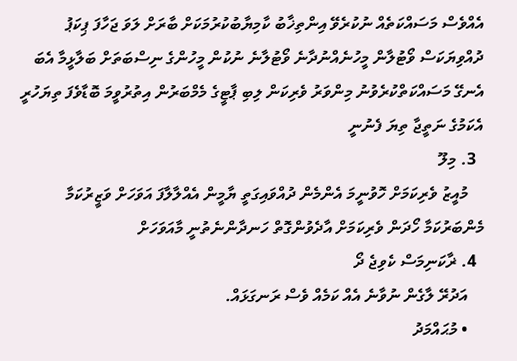އެއްވެސް މަސައްކަތެއް ނުކުރެވޭ އިންތިޚާބު ކާމިޔާބުކުރުމަކަށް ބާރަށް ލަވަ ޖަހާފަ ޕިކަޕު ދުއްވިޔަކަސް ވޯޓުލާން މީހުނެއްނުދާނެ ވޯޓުލާނެ ނުކުން މީހުންގެ ނިސްބަތަށް ބަލާޅީމާ އެބަ އެނގޭ މަސައްކަތްކުރެވުނު މިންވަރު ވެރިކަން ލިބި ޕާޓީގެ މެމްބަރުން އިތުރުވީމަ ބޮޑާވެފަ ތިޔަހުރީ އެކަމުގެ ނަތީޖާ ތިޔަ ފެނުނީ
  3. މިލޫ
    މުއީޒު ވެރިކަމަށް ހޮވުނީމަ އެންމެން ދުއްވައިގަތީ ޔާމީން އެއްލާލާފަ އަވަހަށް ވަޒީރުކަމާ މެންބަރުކަމާ ހޯދަން ވެރިކަމަށް އާދެވުންގޮތް ހަނދާންނެތުނީ މާއަވަހަށް
  4. ޜާކަނިމަސް ކެވިޖެ ދޯ
    އަދުރޭ ލާގެން ނުވާނެ އެއް ކަމެއް ވެސް ރަނގަޅައް.
    • މުޙައްމަދު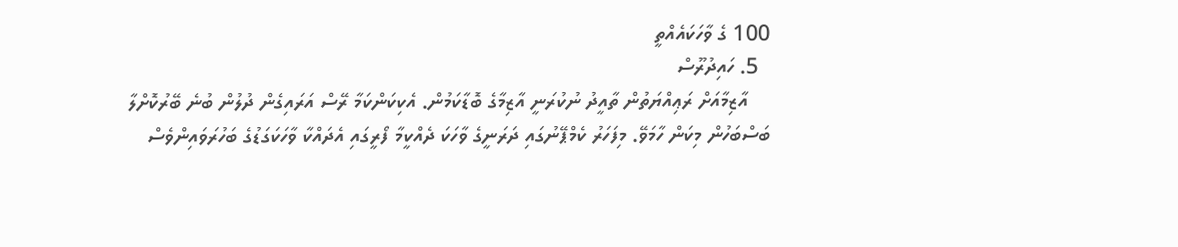100 ގެ ވާހަކައެއްތީ
  5. ހައިދުރޫސް
    އާޒިމާއަށް ރަޢިއްޔަތުން ތާއީދު ނުކުރަނީ އާޒިމާގެ ބޮޑާކަމުން. އެކިކަންކަމާ ރޭސް އަރައިގެން ދުލުން ބުނެ ބޭރުކޮށްލާ ބަސްބަހުން މިކަން ހާމަވޭ. މިފަހަރު ކެމްޕޭނުގައި ދަރަނީގެ ވާހަކަ ދެއްކީމާ ފޯރީގައި އެދައްކާ ވާހަކަގަޑުގެ ބަހުރަވައިންވެސް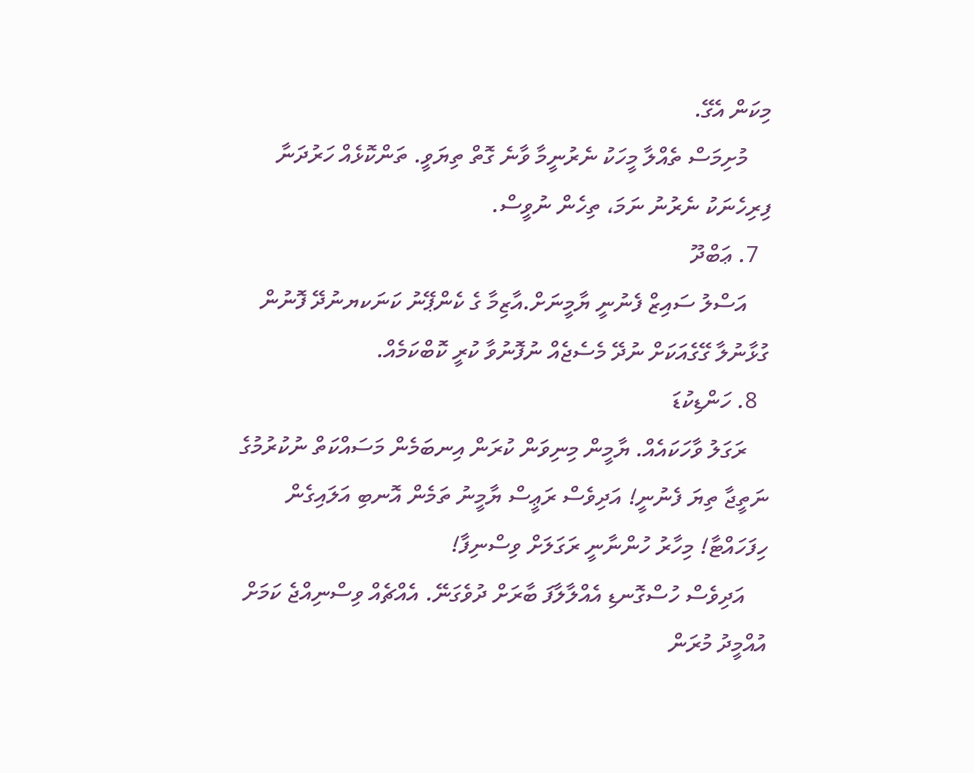މިކަން އެގޭ.
    މުށިމަސް ތެއްލާ މީހަކު ނެރުނީމާ ވާނެ ގޮތް ތިޔަވީ. ތަންކޮޅެއް ހަރުދަނާ ފިރިހެނަކު ނެރުނު ނަމަ، ތިހެން ނުވީސް.
  7. ޢަބްދޫ
    އަސްލު ސައިޒް ފެނުނީ ޔާމީނަށް.އާޒިމާ ގެ ކެންޕޭނު ކަނަކޔނުދޭ ފޮނުން ގުޅާނުލާ ގޭގެއަކަށް ނުދޭ މެސެޖެއް ނުފޮނުވާ ކުރީ ކޮބްކަމެއް.
  8. ހަންޑިކުޑަ
    ރަގަލު ވާހަކައެއް. ޔާމީން މިނިވަން ކުރަން އިނބަމެން މަސައްކަތް ނުކުރުމުގެ ނަތީޖާ ތިޔަ ފެނުނީ! އަދިވެސް ރަޢީސް ޔާމީނު ތަމެން އޮނބި އަލައިގެން ހިފަހައްޓާ! މިހާރު ހުންނާނީ ރަގަލަށް ވިސްނިފާ!
    އަދިވެސް ހުސްގޮނޑި އެއްލާލާފަ ބާރަށް ދުވެގަނޭ. އެއްޗެއް ވިސްނިއްޖެ ކަމަށް އުއްމީދު މުރަން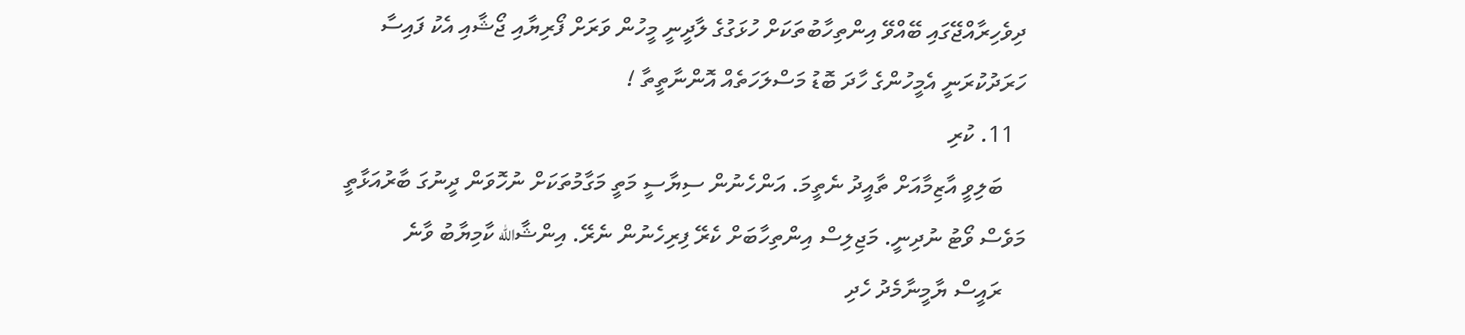ދިވެހިރާއްޖޭގައި ބޭއްވޭ އިންތިހާބުތަކަށް ހުޅަގުގެ ލާދީނީ މީހުން ވަރަށް ފޯރިޔާއި ޖޯޝާއި އެކު ފައިސާ ހަރަދުކުރަނީ އެމީހުންގެ ހާދަ ބޮޑު މަސްލަހަތެއް އޮންނާތީތާ !
  11. ކުރި
    ބަލިވީ އާޒިމާއަށް ތާއީދު ނެތީމަ. އަންހެނުން ސިޔާސީ މަތީ މަގާމުތަކަށް ނުހޮވަން ދީނުގަ ބާރުއަޅާތީ މަވެސް ވޯޓު ނުދިނީ. މަޖިލިސް އިންތިހާބަށް ކެރޭ ފިރިހެނުން ނެރޭ. އިންޝާالله ކާމިޔާބު ވާނެ
    ރައީސް ޔާމީނާމެދު ހެދި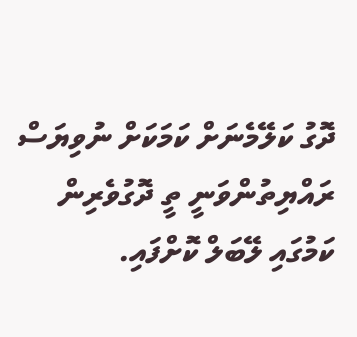ދޮގު ކަލޭމެނަށް ކަމަކަށް ނުވިޔަސް ރައްޔިތުންވަނީ ތީ ދޮގުވެރިން ކަމުގައި ލޭބަލް ކޮށްފައި.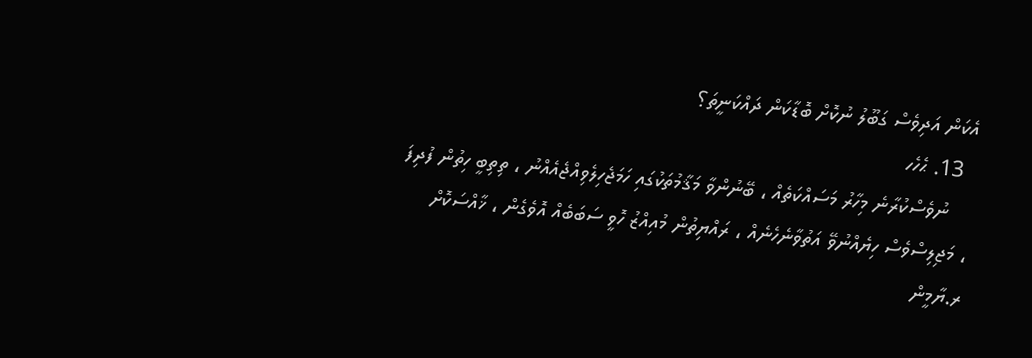އެކަން އަދިވެސް ގަބޫލު ނުކޮށް ބޮޑާކަން ދައްކަނީތަ؟
  13. ޙެހެހ
    ނުވެސްކުރާނެ މިހާރު މަސައްކަތެއް ، ބޭނުންވާ މަޤާމުތަކުގައި ހަމަޖެހިލެވިއްޖެއެއްނު ، ތިތިބީ ހިތުން ފުދިފަ ، މަޖިލިސްވެސް ހިޔެއްނުވޭ އަތުވާނެހެނެއް ، ރައްޔިތުން މުއިއްޒު ހޮވީ ސަބަބެއް އޮވެގެން ، ޚާއްސަކޮށް ރ.ޔާމީން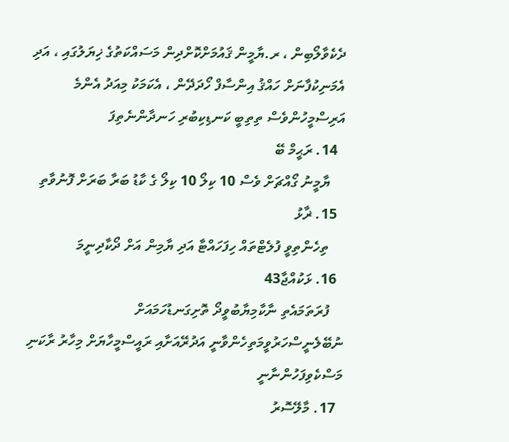ދެކެވާލޯބިން ، ރ.ޔާމީން ޤައުމަށްކޮށްދިން މަސައްކަތުގެ ޚިޔަލުގައި ، އަދި އެމަނިކުފާނަށް ހައްޤު އިންސާފް ހޯދަދޭން ، އެކަމަކު މިއަދު އެންމެ އަރިސްމީހުންވެސް ތިތިބީ ކަނޑިކިބުރި ހަނދާންނެތިފަ
  14. ރަޙީމް ބޭ
    ޔާމީނު ގޯއްޗަށް ވެސް 10 ކިލޯ 10 ކިލޯ ގެ ކާޑު ބަރާ ބަރަށް ފޮނުވާތި
  15. ޜާޅު
    ތިހެންތިވީ ފުލެޓްތައް ހިފަހައްޓާ އަދި ޔާމިން އަށް ދޯކާދިނީމަ
  16. ޅަކުއްޖާ43
    ފުރަތަމައެތި ނާކާމިޔާބުވީދޯ ތޮށިގަނޑުހަމައަށް ނުބޭލެނީސްހަރުވީމަތިހެންވާނީ އަދުރޭއަށާއި ރައީސްމީހާޔަށް މިހާރު ރާކަނި މަސްކެވިފަހުންނާނީ
  17. މާލޭސޮރު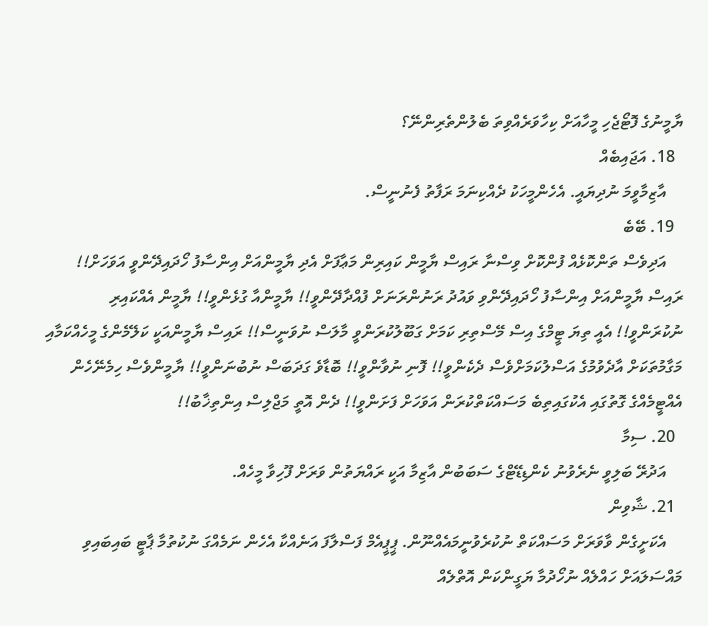ޔާމީނުގެ ފޮޓޯޖެހި މީހާއަށް ކިހާވަރެއްވިތަ ބެލުންތެރިންނޭ؟
  18. އަޖައިބެއް
    އާޒިމާވީމަ ނުދިޔައީ. އެހެންމީހަކު ދެއްކިނަމަ ރަފާތު ފެނުނީސް.
  19. ބޭބެ
    އަދިވެސް ތަންކޮޅެއް ފުންކޮށް ވިސްނާ ރައިސް ޔާމީން ކައިރިން މަޢާފަށް އެދި ޔާމީންއަށް އިންސާފު ހޯދައިދޭންވީ އަވަހަށް!! ރައިސް ޔާމީންއަށް އިންސާފު ހޯދައިދޭންވި ވައުދު ރަނުންރަނަށް ފުއްދާދޭންވީ!! ޔާމީންއާ ގުޅެންވީ!! ޔާމީން އެއްކައިރި ނުކުރަންވީ!! އެއީ ތިޔަ ޓީމްގެ އިސް މޭސްތިރި ކަމަށް ގަބޫލުކުރަންވީ މާލަސް ނުވަނީސް!! ރައިސް ޔާމީންއަކީ ކަލޭމެންގެ މީހެއްކަމާއި މަގާމުތަކަށް އާދެވުމުގެ އަސްލުކަމަށްވެސް ދެކެންވީ!! ފޮނި ނުވާންވީ!! ބޮޑާވެ ގަދަބަސް ނުބުނަންވީ!! ޔާމީންވެސް ހިމެނޭހެން އެއްޓީމެއްގެ ގޮތުގައި އެކުގައިތިބެ މަސައްކަތްކުރަން އަވަހަށް ފަށަންވީ!! ދެން އޮތީ މަޖްލިސް އިންތިޚާބު!!
  20. ސިމާ
    އަދުރޭ ބަލިވީ ނެރެވުނު ކެންޑިޑޭޓްގެ ސަބަބުން އާޒިމާ އަކީ ރައްޔަތުން ވަރަށް ފޫހިވާ މީހެއް.
  21. ޝާވިން
    އެކަށީގެން ވާވަރަށް މަސައްކަތް ނުކުރެވުނީމައެއްނޫން. ޕީޕީއެމް ފަސްލާފަ އަނެއްކާ އެހެން ނަމެއްގަ ނުކުތުމާ ޕާޓީ ބައިބައިވި މައްސަލައަށް ހައްލެއް ނުހޯދުމާ ޔަގީންކަން އޮތްލެއް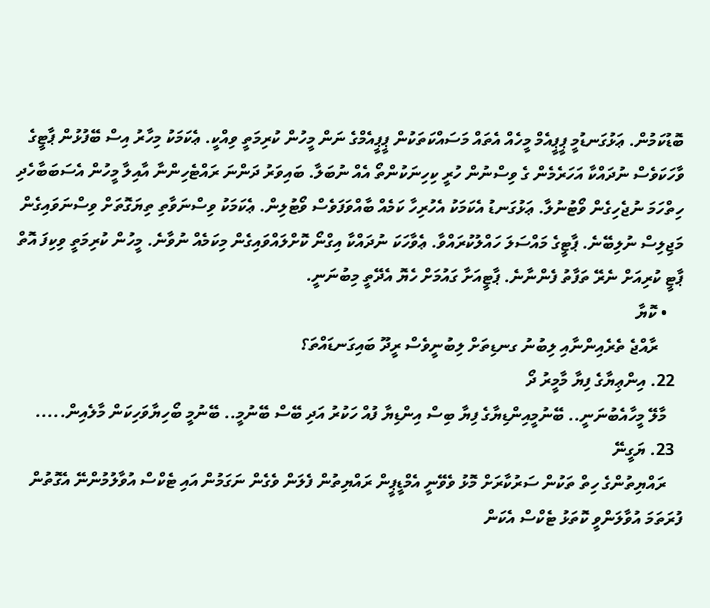ބޮޑުކަމުން. ޢަޅުގަނޑުމީ ޕީޕީއެމް މީހެއް އެތައް މަސައްކަތަކުން ޕީޕީއެމްގެ ނަން މީހުން ކުރިމަތީ ވިއްކީ. ޢެކަމަކު މިހާރު އިސް ބޭފުޅުން ޕާޓީގެ ވާހަކަވެސް ނުދައްކާ އަހަރެމެން ގެ ވިސްނުން ހުރީ ކިހިނަކުންތޯ އެއް ނުބަލާ. ބައިވަރު ދަންނަ ރައްޓެހިންނާ އާއިލާ މީހުން އެސަބަބާހެދި ހިތްހަމަ ނުޖެހިގެން ވޯޓުނުލާ. ޢަޅުގަނޑު އެކަމަކު އެހުރިހާ ކަމެއް ބާއްވަފަވެސް ވޯޓުލިން. ޢެކަމަކު ވިސްނަވާތި ތިޔަގޮތަށް ވިސްނަވައިގެން މަޖިލިސް ނުލިބޭނެ. ޕާޓީގެ މައްސަލަ ހައްލުކުރައްވާ. ޢެވާހަކަ ނުދައްކާ އިގްނޯ ކޮށްލައްވައިގެން މިކަމެއް ނުވާނެ. މީހުން ކުރިމަތީ ވިކިފަ އޮތް ޕާޓީ ކުރިއަށް ނެރޭ ތަފާތު ފެންނާނެ. ޕާޓީއަށާ ގައުމަށް ހެޔޮ އެދޭތީ މިބުނަނީ.
    • ކޮޔާ
      ރާއްޖެ ތެރެއިންނާއި ލިބުނު ގނޑިތަށް ލިބުނީވެސް ރީދޫ ބައިގަނޑައްތަ؟
  22. އިންޢިޔާގެ ފިޔާ މާމީރު ދޯ
    މާލޭ މީހާއެބުނަނީ.. ބޭނުމީއިންޑިޔާގެ ފިޔާ ބިސް އިންޑިޔާ ފުއް ހަކުރު އަދި ބޭސް ބޭނުމީ.. ބޭނުމީ ބޯހިޔާވަހިކަން މާލެއިން.....
  23. ޔަގީނޭ
    ރައްޔިތުންގެ ހިތް ތަކުން ސަރުކާރަށް މޮޅު ވެވޭނީ އެމްޑީޕީން ރައްޔިތުން ފެލަން ވެގެން ނަގަމުން އައި ޓެކްސް އުވާލުމުންނޭ އެގޮތުން ފުރަތަމަ އުވާލަންވީ ކޮތަޅު ޓެކްސް އެކަން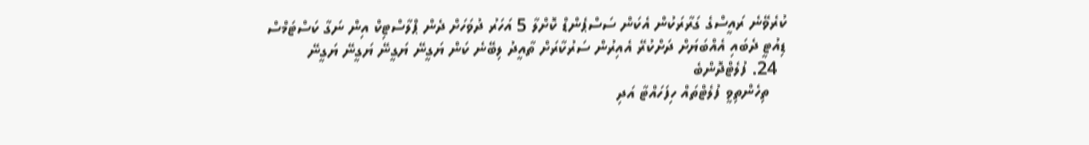ކުރެވޭނެ ރައީސްގެ ގަރާރަކުން އެކަން ސަސްޕެންޑް ކޮށްލާ 5 އަހަރު ދުވަހަށް ދެން ޕްލާސްޓިކް އިން ނަގާ ކަސްޓަމްސް ޑިއުޓީ ދެބައި އެއްބަޔަށް ދަށްކުރޭ އެއިރުން ސަރުކާރަށް ތާއީދު ލިބޭނެ ކަން ޔަގީނޭ ޔަގީނޭ ޔަގީނޭ ޔަގީނޭ
  24. ފުލެޓްދޮންބެ
    ތިހެންތިވީ ފުލެޓްތައް ހިފަހައްޓާ އަދި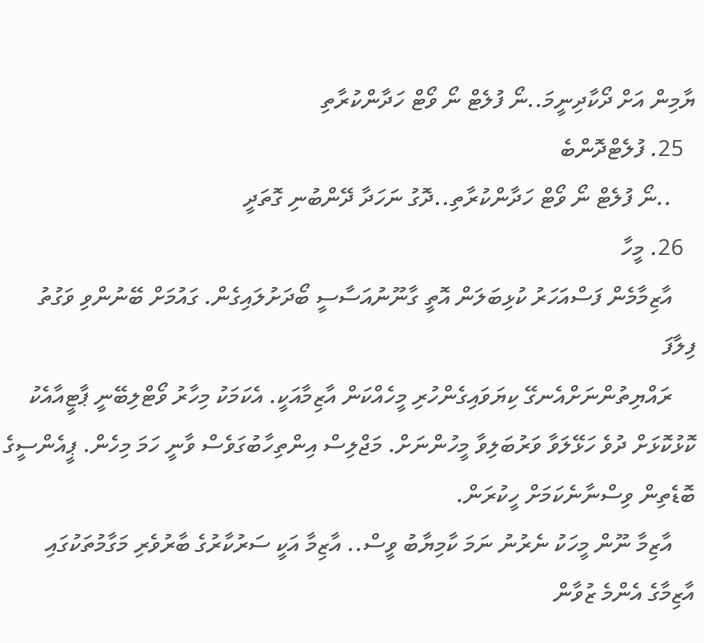ޔާމިން އަށް ދޯކާދިނީމަ..ނޯ ފުލެޓް ނޯ ވޯޓް ހަދާންކުރާތި
  25. ފުލެޓްދޮންބެ
    ..ނޯ ފުލެޓް ނޯ ވޯޓް ހަދާންކުރާތި..ދޮގު ނަހަދާ ދޭންބުނި ގޮތަދީ
  26. މީހާ
    އާޒިމާމެން ފަސްއަހަރު ކުޅިބަލަން އޮތީ ގާނޫނުއަސާސީ ބޯދަށުލައިގެން. ގައުމަށް ބޭނުންވި ވަގުތު ފިލާފަ
    ރައްޔިތުންނަށްއެނގޭ ކިޔަވައިގެންހުރި މީހެއްކަން އާޒިމާއަކީ. އެކަމަކު މިހާރު ވޯޓްލިބޭނީ ޕާޓީއާއެކު ކޮޅުކޮޅަށް ދުވެ ހަޅޭލަވާ ވަރުބަލިވާ މީހުންނަށް. މަޖްލިސް އިންތިހާބުގަވެސް ވާނީ ހަމަ މިހެން. ޕީއެންސީގެ ބޮޑެތިން ވިސްނާނެކަމަށް ހީކުރަން.
    އާޒިމާ ނޫން މީހަކު ނެރުނު ނަމަ ކާމިޔާބު ވީސް.. އާޒިމާ އަކީ ސަރުކާރުގެ ބާރުވެރި މަގާމުތަކުގައި އާޒިމާގެ އެންމެ ޒުވާން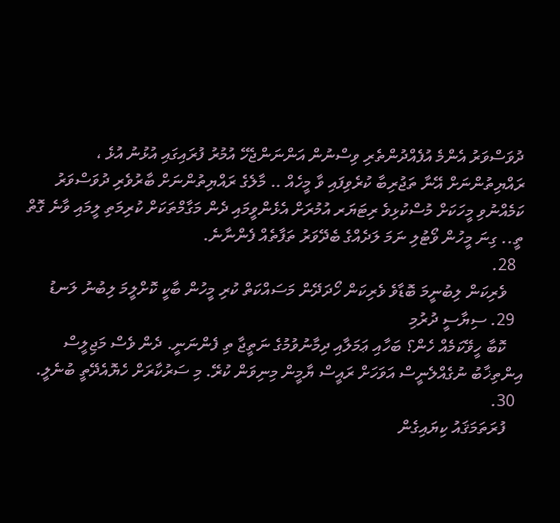ދުވަސްވަރު އެންމެ އުފެއްދުންތެރި ވިސްނުން އަންނަންޖެހޭ އުމުރު ފުރައިގައި އުޅުނު އުޅެ ، ރައްޔިތުންނަށް އޭނާ ތަޖުރިބާ ކުރެވިފައި ވާ މީހެއް .. މާލެގެ ރައްޔިތުންނަށް ބާރުވެރި ދުވަސްވަރު ކަމެއްނުވި މީހަކަށް މުސްކުޅިވެ ރިޓަޔަރ އުމުރަށް އެޅެންވީމައި ދެން މަގާމްތަކަށް ކުރިމަތި ލީމައި ވާނެ ގޮތް ތީ.. ގިނަ މީހުން ވޯޓުލި ނަމަ ލަދެއްގެ ބެދޭވަރު ތަފާތެއް ފެންނާނެ.
  28.
    ވެރިކަން ލިބުނީމަ ބޮޑާވެ ވެރިކަން ހޯދަދޭން މަސައްކަތް ކުރި މީހުން ބާކީ ކޮށްލީމަ ލިބުނު ލަނޑު
  29. ސިޔާސީ ދުރުމި
    ކޮބާ ހީވޭކަމެއް ހެން؟ ބަހާއި ޢަމަލާއި ދިމާނުވުމުގެ ނަތީޖާ ތި ފެންނަނީ. ދެން ވެސް މަޖިލީސް އިންތިޚާބު ނުގެއްލެނީސް އަވަހަށް ރައީސް ޔާމީން މިނިވަން ކުރޭ. މި ސަރުކާރަށް ހެޔޮއެދޭތީ ބުނެލީ.
  30.
    ފުރަތަމަޤައު ކިޔައިގެން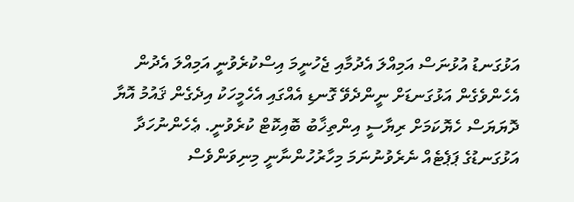އަޅުގަނޑު އުޅުނަސް އަމިއްލަ އެދުމާއި ޖެހުނީމަ އިސްކުރެވުނީ އަމިއްލަ އެދުން އެހެންވެގެން އަޅުގަނޑަށް ނީންދެވޭ ގޮނޑި އެއްގައި އެހެމީހަކު އިދެގެން ޤައުމު އޮޔާ ދޮޔަޔަސް ހެޔޮކަމަށް ރިޔާސީ އިންތިޚާބު ބޮއިކޮޓް ކުރެވުނީ. ޢެހެންނުހަދާ އަޅުގަނޑުގެ ޕަޕެޓެއް ނެރެވުނުނަމަ މިހާރުހުންނާނީ މިނިވަންވެސް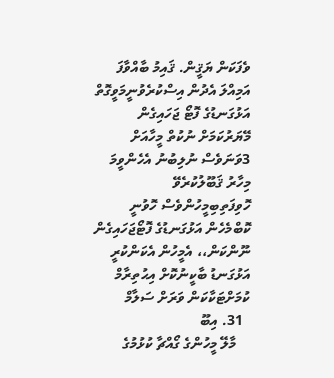ވެފަކަން ޔަޤީން. ޤައިމު ބާއްވާފަ އަމިއްލަ އެދުން އިސްކުރެވުނީމަވީގޮތް އަޅުގަނޑުގެ ފޮޓޯ ޖަހައިގެން މޭޔަރުކަމަށް ނުކުތް މީހާއަށް 3ވަނަވެސް ނުލިބުނު އެހެންވީމަ މިހާރު ޤަބޫލުކުރެވޭ ހޮވިފަތިބިމީހުންވެސް ހޮވުނީ ކޮބްމެހެން އަޅުގަނޑުގެ ފޮޓޯޖަހައިގެން ނޫންކަން،، އެމީހުން އެކަންކުރީ އަޅުގަނޑު ބާކީނުކޮށް އިޙުތިރާމް ކުމަށްޓަކާކަން ވަރަށް ސަލާމް
  31. އިބޫ
    މާލޭ މީހުންގެ ގޯއްޗާ ކުޅުމުގެ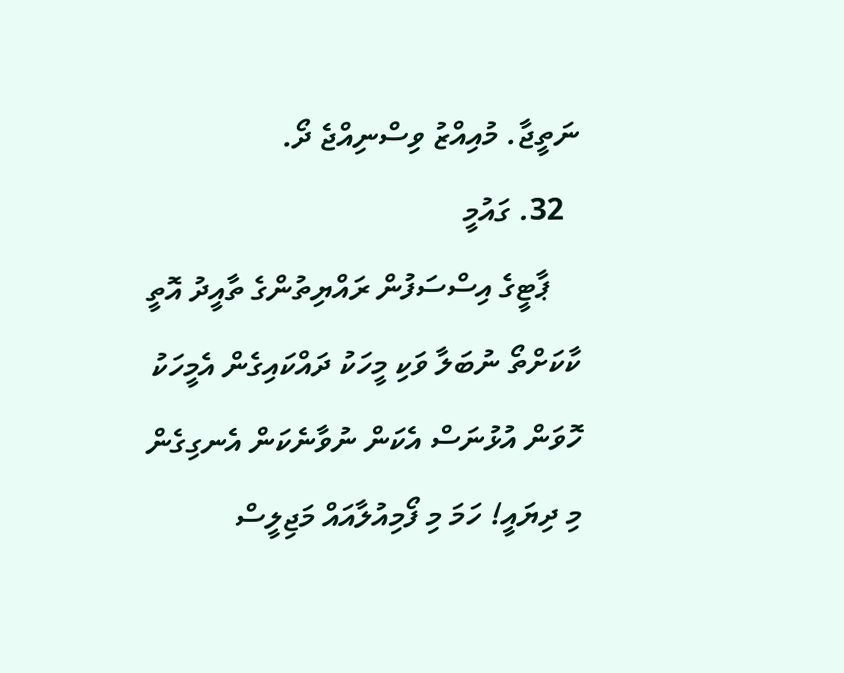ނަތީޖާ. މުއިއްޒު ވިސްނިއްޖެ ދޯ.
  32. ގައުމީ
    ޕާޓީގެ އިސްސަފުން ރައްޔިތުންގެ ތާއީދު އޮތީ ކާކަށްތޯ ނުބަލާ ވަކި މީހަކު ދައްކައިގެން އެމީހަކު ހޮވަން އުޅުނަސް އެކަން ނުވާނެކަން އެނގިގެން މި ދިޔައީ! ހަމަ މި ފޯމިއުލާއައް މަޖިލީސް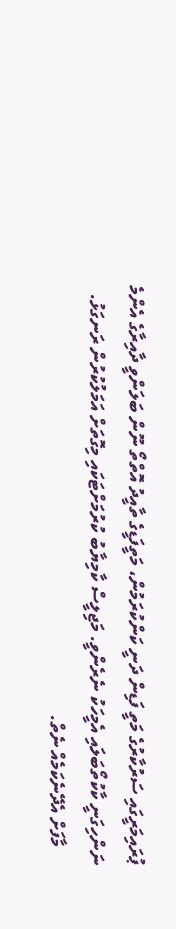ޕުރައިމަރީގައި ސަރުކާރުގެ މަތީ ފަޑިން ދަނީ ކަންކުރަމުން، މަތީފަޑީގެ ތާއީދު އޮތްތޯ ނޫން ބަލަންވީ ދާއިރާގެ އެންމެ ނަންހިގަނީ ކާކުތޯބަލައި އެމީހަކު ނެރެންވީ. މަޖިލީސް ކާމިޔާބު ކުރުމަށްޓަކައި މިގޮތަށް އަމަލުކުރުން ރަނގަޅު.
    މާފަށް އެދޭނެކަމެއް ނެތް.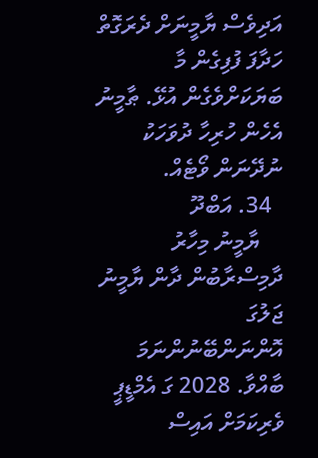އަދިވެސް ޔާމީނަށް ދެރަގޮތް ހަދާފަ ފުފިގެން މާ ބަޔަކަށްވެގެން އުޅޭ. ޠާމީނު އެހެން ހުރިހާ ދުވަހަކު ނުދޭނަން ވޯޓެއް.
  34. އަބްދޫ
    ޔާމީނު މިހާރު ދާމިސްރާބުން ދާން ޔާމީނު ޖަލުގަ އޮންނަންބޭނުންނަމަ ބާއްވާ. 2028 ގަ އެމްޑީޕީ ވެރިކަމަށް އައިސް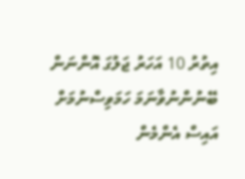އިތުރު 10 އަހަރު ޖަލުގަ އޮންނަން ބޭނުންނުވާނަމަ ހަމަވިސްނުމަށް އައިސް އެންމެން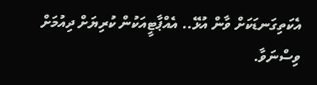އެކަތިގަނޑަކަށް ވާން އުޅޭ.. އެއްޕާޓީއަކުން ކުރިޔަށް ދިއުމަށް ވިސްނަވާ.